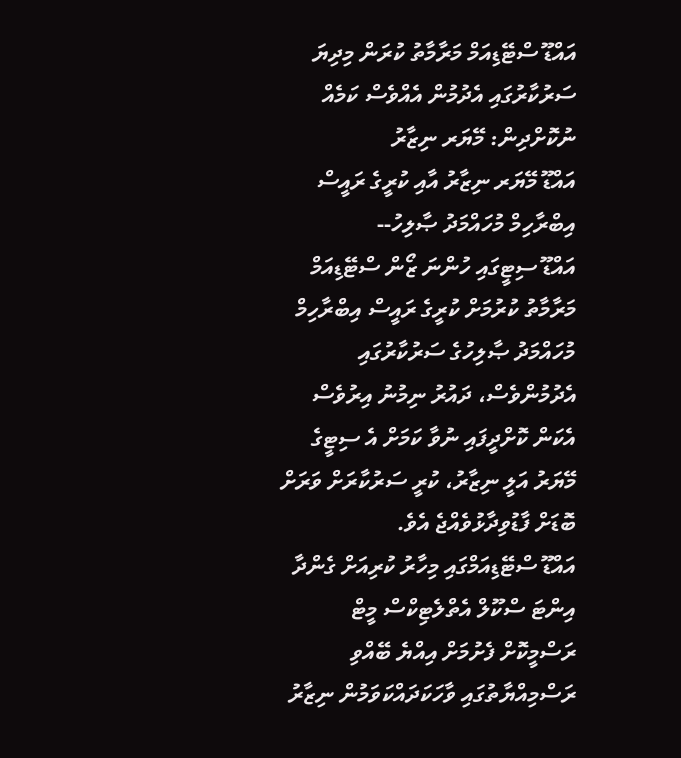އައްޑޫ ސްޓޭޑިއަމް މަރާމާތު ކުރަން މިދިޔަ ސަރުކާރުގައި އެދުމުން އެއްވެސް ކަމެއް ނުކޮށްދިން: މޭޔަރ ނިޒާރު
އައްޑޫ މޭޔަރ ނިޒާރު އާއި ކުރީގެ ރައީސް އިބްރާހިމް މުހައްމަދު ޞާލިހު--
އައްޑޫ ސިޓީގައި ހުންނަ ޒޯން ސްޓޭޑިއަމް މަރާމާތު ކުރުމަށް ކުރީގެ ރައީސް އިބްރާހިމް މުހައްމަދު ޞާލިހުގެ ސަރުކާރުގައި އެދުމުންވެސް، ދައުރު ނިމުނު އިރުވެސް އެކަން ކޮށްދީފައި ނުވާ ކަމަށް އެ ސިޓީގެ މޭޔަރު އަލީ ނިޒާރު، ކުރީ ސަރުކާރަށް ވަރަށް ބޮޑަށް ފާޑުވިދާޅުވެއްޖެ އެވެ.
އައްޑޫ ސްޓޭޑިއަމްގައި މިހާރު ކުރިއަށް ގެންދާ އިންޓަ ސްކޫލް އެތްލެޓިކްސް މީޓް ރަސްމީކޮށް ފެށުމަށް އިއްޔެ ބޭއްވި ރަސްމިއްޔާތުގައި ވާހަކަދައްކަވަމުން ނިޒާރު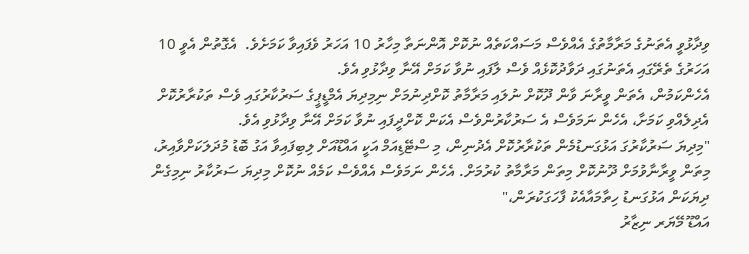ވިދާޅުވީ އެތަނުގެ މަރާމާތުގެ އެއްވެސް މަސައްކަތެއް ނުކޮށް އޮންނަތާ މިހާރު 10 އަހަރު ވެފައިވާ ކަމަށެވެ.  އެގޮތުން އެވީ 10 އަހަރުގެ ތެރޭގައި އެތަނުގައި ދަވާދުކޮޅެއް ވެސް ލާފައި ނުވާ ކަމަށް އޭނާ ވިދާޅުވި އެވެ.
އެހެންކަމުން، އެތަން ވީރާނަ ވާން ދޫކޮށް ނުލައި މަރާމާތު ކޮށްދިނުމަށް ނިމިދިޔަ އެމްޑީޕީގެ ސަރުކާރުގައި ވެސް ތަކުރާރުކޮށް އެދިލެއްވި ކަމަށާ، އެހެން ނަމަވެސް އެ ސަރުކާރުންވެސް އެކަން ކޮށްދީފައި ނުވާ ކަމަށް އޭނާ ވިދާޅުވި އެވެ.
"މިދިޔަ ސަރުކާރުގަ އަޅުގަނޑުމެން ތަކުރާރުކޮށް އެދުނިން، މި ސްޓޭޑިއަމް އަކީ އައްޑޫއަށް ލިބިފައިވާ އަގު ބޮޑު މުދަލަކަށްވާއިރު، މިތަން ވީރާނާވުމަށް ދޫނުކޮށް މިތަން މަރާމާތު ކުރުމަށް. އެހެން ނަމަވެސް އެއްވެސް ކަމެއް ނުކޮށް މިދިޔަ ސަރުކާރު ނިމިގެން ދިޔަކަން އަޅުގަނޑު ހިތާމައާއެކު ފާހަގަކުރަން،"
އައްޑޫ މޭޔަރ ނިޒާރު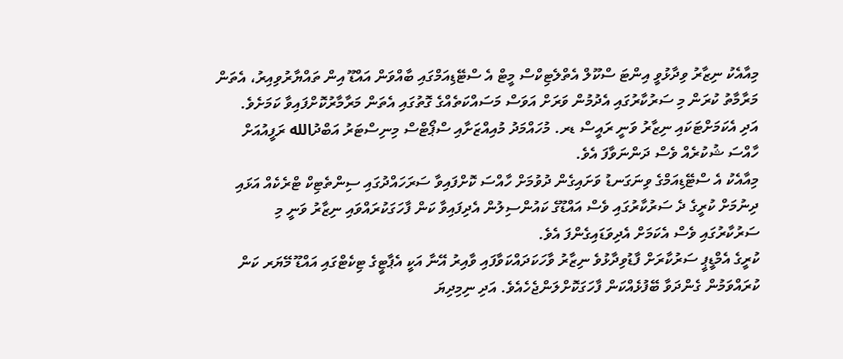މިއާއެކު ނިޒާރު ވިދާޅުވީ އިންޓަ ސްކޫލް އެތްލެޓިކްސް މީޓް އެ ސްޓޭޑިއަމްގައި ބާއްވަން އައްޑޫ އިން ތައްޔާރުވިއިރު، އެތަން މަރާމާތު ކުރަން މި ސަރުކާރުގައި އެދުމުން ވަރަށް އަވަސް މަސައްކަތެއްގެ ގޮތުގައި އެތަން މަރާމާރުކޮށްފައިވާ ކަމަށެވެ.
އަދި އެކަމަށްޓަކައި ނިޒާރު ވަނީ ރައީސް ޑރ. މުހައްމަދު މުއިއްޒަށާއި ސްޕޯޓްސް މިނިސްޓަރު އަބްދުالله ރަފީއުއަށް ހާއްސަ ޝުކުރެއް ވެސް ދަންނަވާފަ އެވެ.
މިއާއެކު އެ ސްޓޭޑިއަމްގެ ވިނަގަނޑު ވަށައިގެން ދުވުމަށް ހާއްސަ ކޮށްފައިވާ ސަރަހައްދުގައި ސިންތެޓިކް ޓްރެކެއް އަޅައި ދިނުމަށް ކުރީގެ ދެ ސަރުކާރުގައި ވެސް އައްޑޫގެ ކައުންސިލުން އެދިފައިވާ ކަން ފާހަގަކުރައްވައި ނިޒާރު ވަނީ މި ސަރުކާރުގައި ވެސް އެކަމަށް އެދިވަޑައިގެންފަ އެވެ.
ކުރީގެ އެމްޑީޕީ ސަރުކާރަށް ފާޑުވިދާޅުވެ ނިޒާރު ވާހަކަދައްކަވާފައި ވާއިރު އޭނާ އަކީ އެޕާޓީގެ ޓިކެޓްގައި އައްޑޫ މޭޔަރ ކަން ކުރައްވަމުން ގެންދަވާ ބޭފުޅެއްކަން ފާހަގަކޮށްލަންޖެހެއެވެ. އަދި ނިމިދިޔަ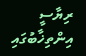ރިޔާސީ އިންތިޚާބުގައި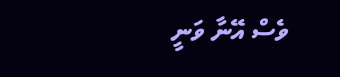ވެސް އޭނާ ވަނީ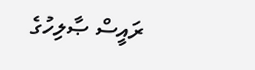ރައީސް ޞާލިހުގެ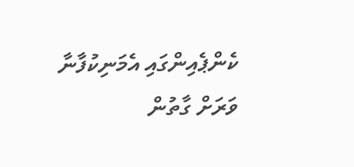ކެންޕެއިންގައި އެމަނިކުފާނާ ވަރަށް ގާތުން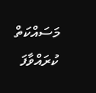މަސައްކަތް ކުރައްވާފަ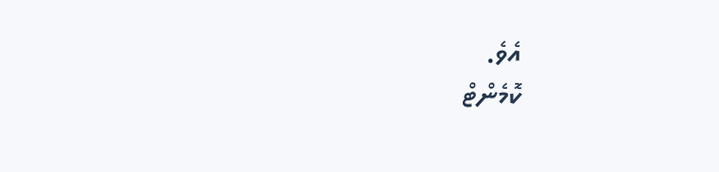އެވެ.
ކޮމެންޓް